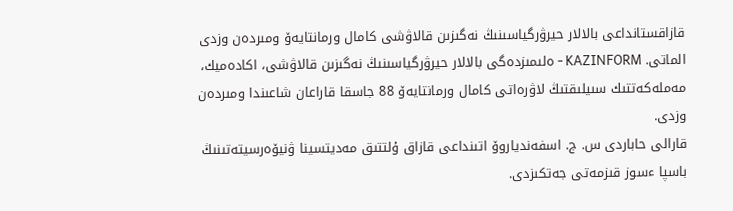قازاقستانداعى بالالار حيرۋرگياسىنىڭ نەگىزىن قالاۋشى كامال ورمانتايەۆ ومىردەن وزدى
الماتى. KAZINFORM - ەلىمىزدەگى بالالار حيرۋرگياسىنىڭ نەگىزىن قالاۋشى، اكادەميك، مەملەكەتتىك سىيلىقتىڭ لاۋرەاتى كامال ورمانتايەۆ 88 جاسقا قاراعان شاعىندا ومىردەن وزدى.
قارالى حاباردى س. ج. اسفەندياروۆ اتىنداعى قازاق ۇلتتىق مەديتسينا ۋنيۆەرسيتەتىنىڭ باسپا ءسوز قىزمەتى جەتكىزدى.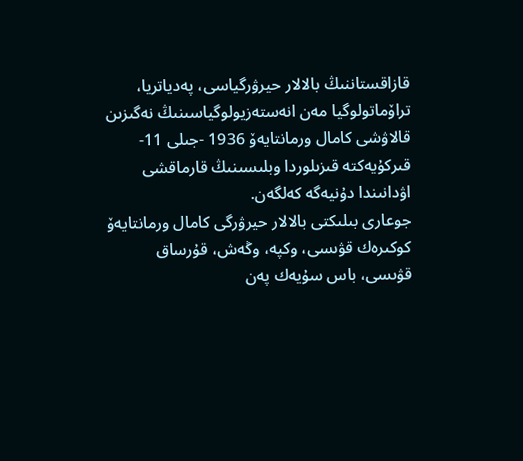قازاقستاننىڭ بالالار حيرۋرگياسى، پەدياتريا، تراۆماتولوگيا مەن انەستەزيولوگياسىنىڭ نەگىزىن قالاۋشى كامال ورمانتايەۆ 1936 -جىلى 11-قىركۇيەكتە قىزىلوردا وبلىسىنىڭ قارماقشى اۋدانىندا دۇنيەگە كەلگەن.
جوعارى بىلىكتى بالالار حيرۋرگى كامال ورمانتايەۆ كوكىرەك قۋىسى، وكپە، وڭەش، قۇرساق قۋىسى، باس سۇيەك پەن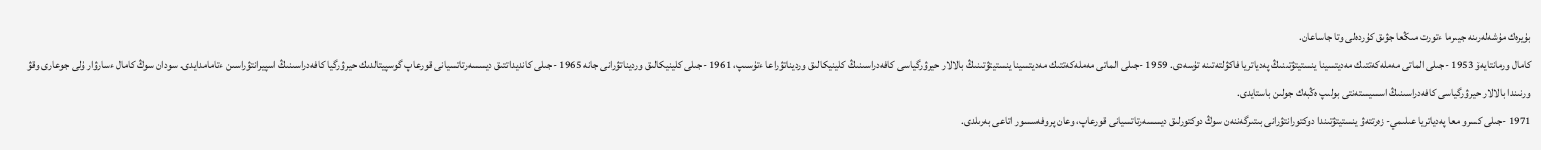بۇيرەك مۇشەلەرىنە جيىرما ءتورت مىڭعا جۋىق كۇردەلى وتا جاساعان.
كامال ورمانتايەۆ 1953 -جىلى الماتى مەملەكەتتىك مەديتسينا ينستيتۋتىنىڭ پەدياتريا فاكۋلتەتىنە تۇسەدى. 1959 -جىلى الماتى مەملەكەتتىك مەديتسينا ينستيتۋتىنىڭ بالالار حيرۋرگياسى كافەدراسىنىڭ كلينيكالىق ورديناتۋراعا ءتۇسىپ، 1961 -جىلى كلينيكالىق ورديناتۋرانى جانە 1965 -جىلى كانديداتتىق ديسسەرتاتسيانى قورعاپ گوسپيتالدىك حيرۋرگيا كافەدراسىنىڭ اسپيرانتۋراسىن ءتامامدايدى. سودان سوڭ كامال ءسارۋار ۇلى جوعارى وقۋ ورنىندا بالالار حيرۋرگياسى كافەدراسىنىڭ اسسيستەنتى بولىپ ەڭبەك جولىن باستايدى.
1971 -جىلى كسرو معا پەدياتريا عىلىمي- زەرتتەۋ ينستيتۋتىندا دوكتورانتۋرانى بىتىرگەننەن سوڭ دوكتورلىق ديسسەرتاتسيانى قورعاپ، وعان پروفەسسور اتاعى بەرىلدى.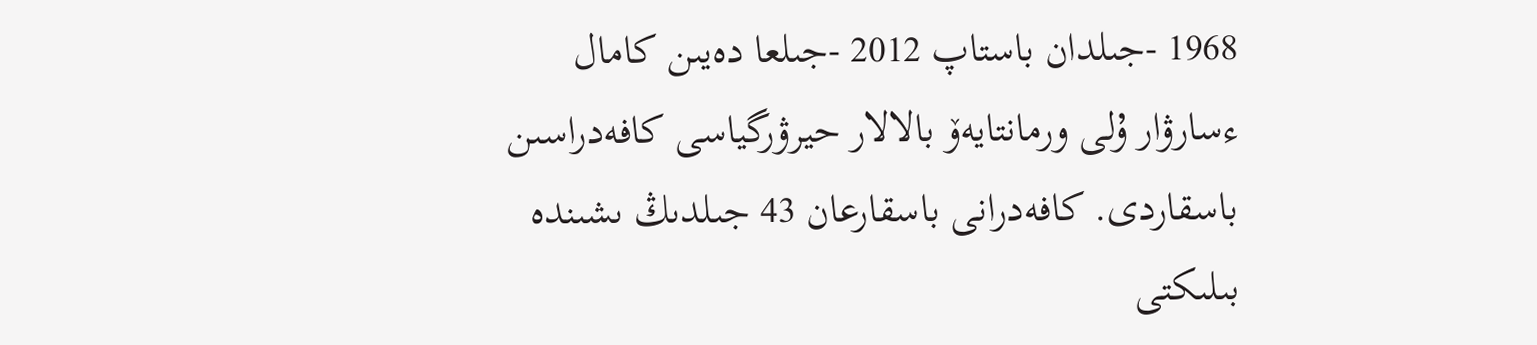1968 -جىلدان باستاپ 2012 -جىلعا دەيىن كامال ءسارۋار ۇلى ورمانتايەۆ بالالار حيرۋرگياسى كافەدراسىن باسقاردى. كافەدرانى باسقارعان 43 جىلدىڭ ىشىندە بىلىكتى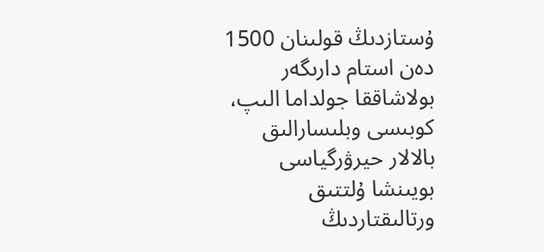ۇستازدىڭ قولىنان 1500 دەن استام دارىگەر بولاشاققا جولداما الىپ، كوبىسى وبلىسارالىق بالالار حيرۋرگياسى بويىنشا ۇلتتىق ورتالىقتاردىڭ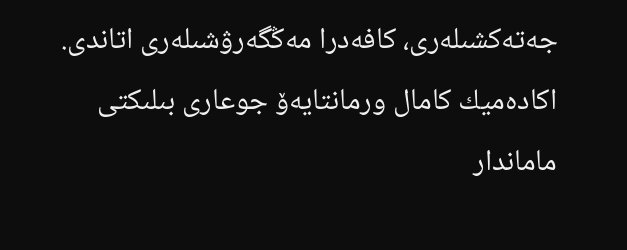جەتەكشىلەرى، كافەدرا مەڭگەرۋشىلەرى اتاندى. اكادەميك كامال ورمانتايەۆ جوعارى بىلىكتى ماماندار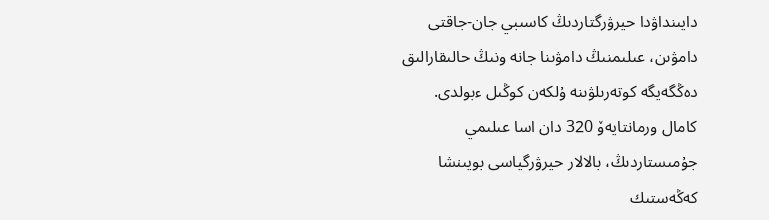دايىنداۋدا حيرۋرگتاردىڭ كاسىبي جان-جاقتى دامۋىن، عىلىمنىڭ دامۋىنا جانە ونىڭ حالىقارالىق دەڭگەيگە كوتەرىلۋىنە ۇلكەن كوڭىل ءبولدى.
كامال ورمانتايەۆ 320 دان اسا عىلىمي جۇمىستاردىڭ، بالالار حيرۋرگياسى بويىنشا كەڭەستىك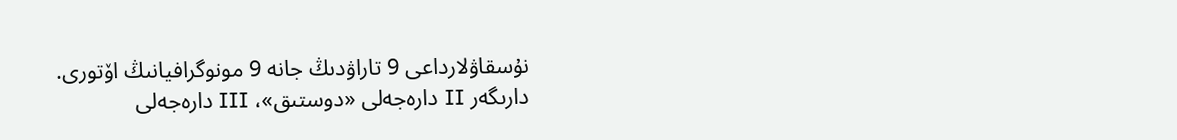نۇسقاۋلارداعى 9 تاراۋدىڭ جانە 9 مونوگرافيانىڭ اۆتورى.
دارىگەر II دارەجەلى «دوستىق»، III دارەجەلى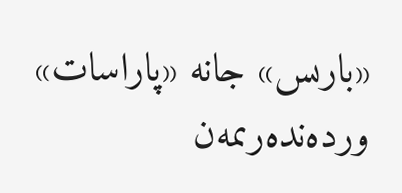«بارىس» جانە «پاراسات» وردەندەرىمەن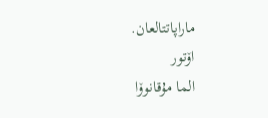ماراپاتتالعان.
اۆتور
الما مۇقانوۆا